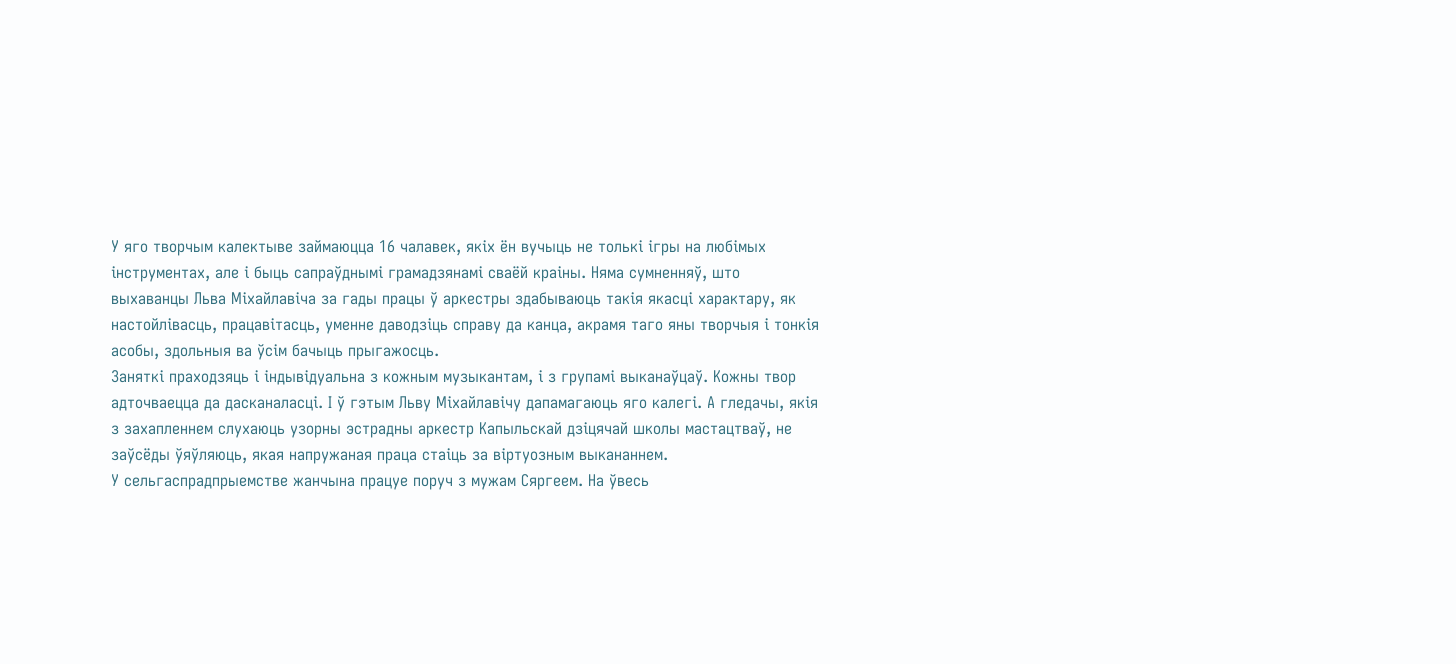У яго творчым калектыве займаюцца 16 чалавек, якіх ён вучыць не толькі ігры на любімых інструментах, але і быць сапраўднымі грамадзянамі сваёй краіны. Няма сумненняў, што выхаванцы Льва Міхайлавіча за гады працы ў аркестры здабываюць такія якасці характару, як настойлівасць, працавітасць, уменне даводзіць справу да канца, акрамя таго яны творчыя і тонкія асобы, здольныя ва ўсім бачыць прыгажосць.
Заняткі праходзяць і індывідуальна з кожным музыкантам, і з групамі выканаўцаў. Кожны твор адточваецца да дасканаласці. І ў гэтым Льву Міхайлавічу дапамагаюць яго калегі. А гледачы, якія з захапленнем слухаюць узорны эстрадны аркестр Капыльскай дзіцячай школы мастацтваў, не заўсёды ўяўляюць, якая напружаная праца стаіць за віртуозным выкананнем.
У сельгаспрадпрыемстве жанчына працуе поруч з мужам Сяргеем. На ўвесь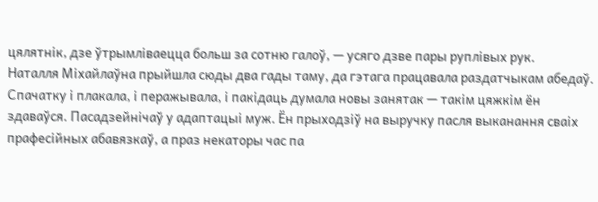цялятнік, дзе ўтрымліваецца больш за сотню галоў, — усяго дзве пары руплівых рук.
Наталля Міхайлаўна прыйшла сюды два гады таму, да гэтага працавала раздатчыкам абедаў. Спачатку і плакала, і перажывала, і пакідаць думала новы занятак — такім цяжкім ён здаваўся. Пасадзейнічаў у адаптацыі муж. Ён прыходзіў на выручку пасля выканання сваіх прафесійных абавязкаў, а праз некаторы час па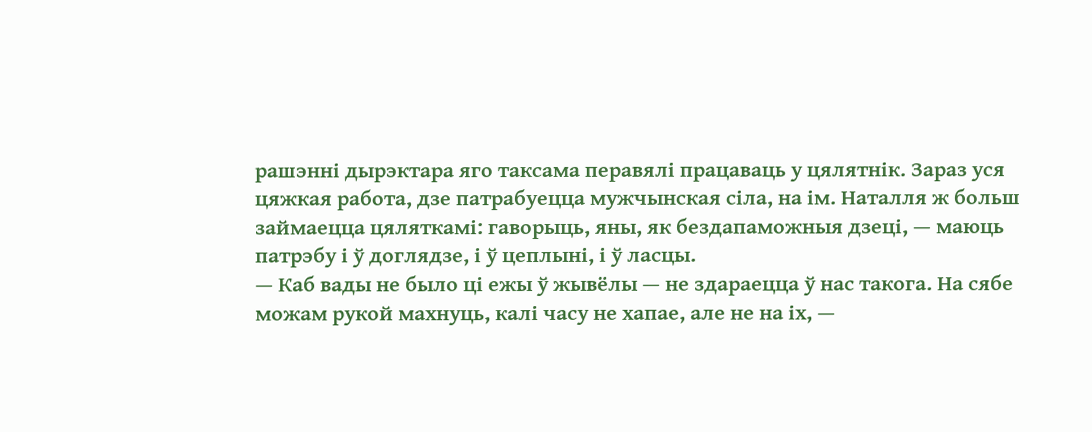рашэнні дырэктара яго таксама перавялі працаваць у цялятнік. Зараз уся цяжкая работа, дзе патрабуецца мужчынская сіла, на ім. Наталля ж больш займаецца цяляткамі: гаворыць, яны, як бездапаможныя дзеці, — маюць патрэбу і ў доглядзе, і ў цеплыні, і ў ласцы.
— Каб вады не было ці ежы ў жывёлы — не здараецца ў нас такога. На сябе можам рукой махнуць, калі часу не хапае, але не на іх, —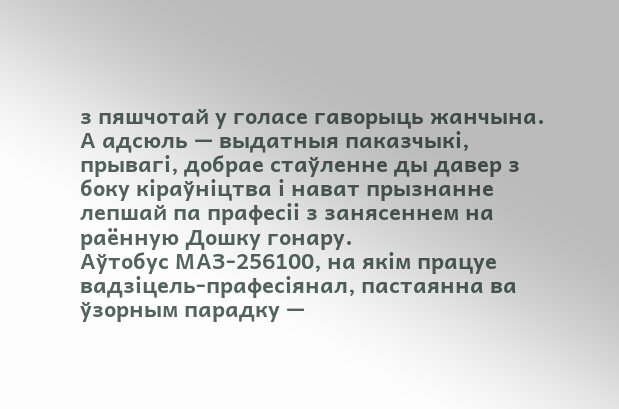з пяшчотай у голасе гаворыць жанчына.
А адсюль — выдатныя паказчыкі, прывагі, добрае стаўленне ды давер з боку кіраўніцтва і нават прызнанне лепшай па прафесіі з занясеннем на раённую Дошку гонару.
Аўтобус МАЗ-256100, на якім працуе вадзіцель-прафесіянал, пастаянна ва ўзорным парадку —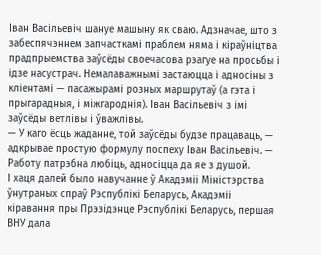Іван Васільевіч шануе машыну як сваю. Адзначае, што з забеспячэннем запчасткамі праблем няма і кіраўніцтва прадпрыемства заўсёды своечасова рэагуе на просьбы і ідзе насустрач. Немалаважнымі застаюцца і адносіны з кліентамі — пасажырамі розных маршрутаў (а гэта і прыгарадныя, і міжгароднія). Іван Васільевіч з імі заўсёды ветлівы і ўважлівы.
— У каго ёсць жаданне, той заўсёды будзе працаваць, — адкрывае простую формулу поспеху Іван Васільевіч. — Работу патрэбна любіць, адносіцца да яе з душой.
І хаця далей было навучанне ў Акадэміі Міністэрства ўнутраных спраў Рэспублікі Беларусь, Акадэміі кіравання пры Прэзідэнце Рэспублікі Беларусь, першая ВНУ дала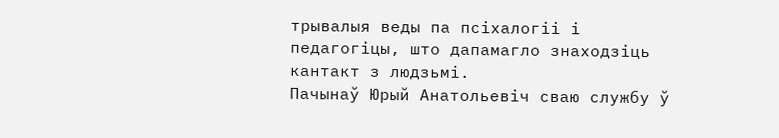трывалыя веды па псіхалогіі і педагогіцы, што дапамагло знаходзіць кантакт з людзьмі.
Пачынаў Юрый Анатольевіч сваю службу ў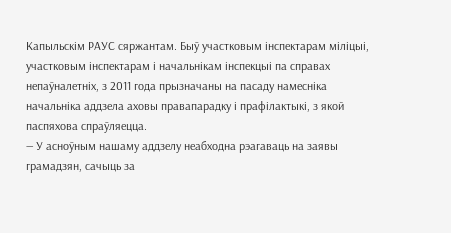Капыльскім РАУС сяржантам. Быў участковым інспектарам міліцыі, участковым інспектарам і начальнікам інспекцыі па справах непаўналетніх, з 2011 года прызначаны на пасаду намесніка начальніка аддзела аховы правапарадку і прафілактыкі, з якой паспяхова спраўляецца.
— У асноўным нашаму аддзелу неабходна рэагаваць на заявы грамадзян, сачыць за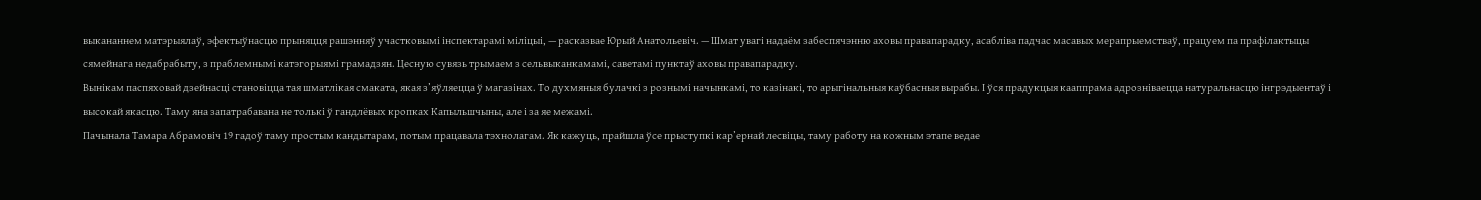выкананнем матэрыялаў, эфектыўнасцю прыняцця рашэнняў участковымі інспектарамі міліцыі, — расказвае Юрый Анатольевіч. — Шмат увагі надаём забеспячэнню аховы правапарадку, асабліва падчас масавых мерапрыемстваў, працуем па прафілактыцы сямейнага недабрабыту, з праблемнымі катэгорыямі грамадзян. Цесную сувязь трымаем з сельвыканкамамі, саветамі пунктаў аховы правапарадку.
Вынікам паспяховай дзейнасці становіцца тая шматлікая смаката, якая з’яўляецца ў магазінах. То духмяныя булачкі з рознымі начынкамі, то казінакі, то арыгінальныя каўбасныя вырабы. І ўся прадукцыя кааппрама адрозніваецца натуральнасцю інгрэдыентаў і высокай якасцю. Таму яна запатрабавана не толькі ў гандлёвых кропках Капыльшчыны, але і за яе межамі.
Пачынала Тамара Абрамовіч 19 гадоў таму простым кандытарам, потым працавала тэхнолагам. Як кажуць, прайшла ўсе прыступкі кар’ернай лесвіцы, таму работу на кожным этапе ведае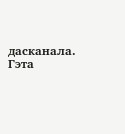дасканала. Гэта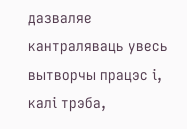дазваляе кантраляваць увесь вытворчы працэс і, калі трэба,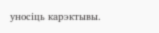уносіць карэктывы.